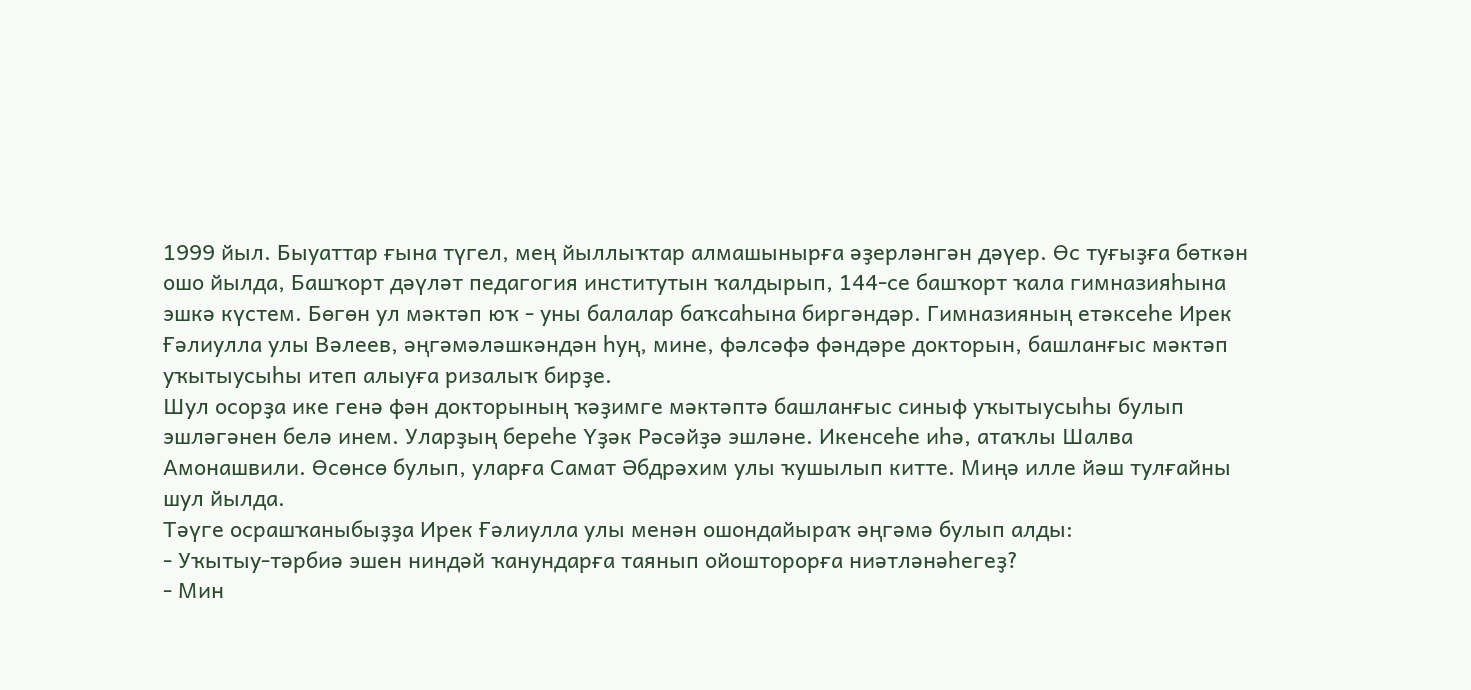1999 йыл. Быуаттар ғына түгел, мең йыллыҡтар алмашынырға әҙерләнгән дәүер. Өс туғыҙға бөткән ошо йылда, Башҡорт дәүләт педагогия институтын ҡалдырып, 144-се башҡорт ҡала гимназияһына эшкә күстем. Бөгөн ул мәктәп юҡ - уны балалар баҡсаһына биргәндәр. Гимназияның етәксеһе Ирек Ғәлиулла улы Вәлеев, әңгәмәләшкәндән һуң, мине, фәлсәфә фәндәре докторын, башланғыс мәктәп уҡытыусыһы итеп алыуға ризалыҡ бирҙе.
Шул осорҙа ике генә фән докторының ҡәҙимге мәктәптә башланғыс синыф уҡытыусыһы булып эшләгәнен белә инем. Уларҙың береһе Үҙәк Рәсәйҙә эшләне. Икенсеһе иһә, атаҡлы Шалва Амонашвили. Өсөнсө булып, уларға Самат Әбдрәхим улы ҡушылып китте. Миңә илле йәш тулғайны шул йылда.
Тәүге осрашҡаныбыҙҙа Ирек Ғәлиулла улы менән ошондайыраҡ әңгәмә булып алды:
- Уҡытыу-тәрбиә эшен ниндәй ҡанундарға таянып ойошторорға ниәтләнәһегеҙ?
- Мин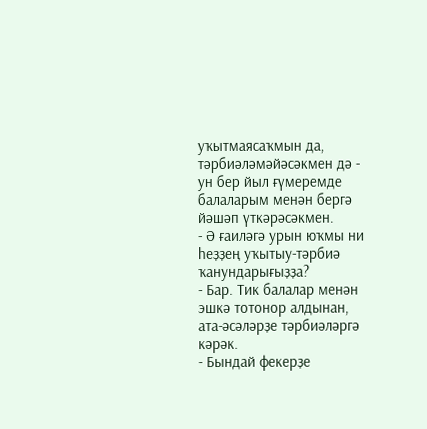уҡытмаясаҡмын да, тәрбиәләмәйәсәкмен дә - ун бер йыл ғүмеремде балаларым менән бергә йәшәп үткәрәсәкмен.
- Ә ғаиләгә урын юҡмы ни һеҙҙең уҡытыу-тәрбиә ҡанундарығыҙҙа?
- Бар. Тик балалар менән эшкә тотонор алдынан, ата-әсәләрҙе тәрбиәләргә кәрәк.
- Бындай фекерҙе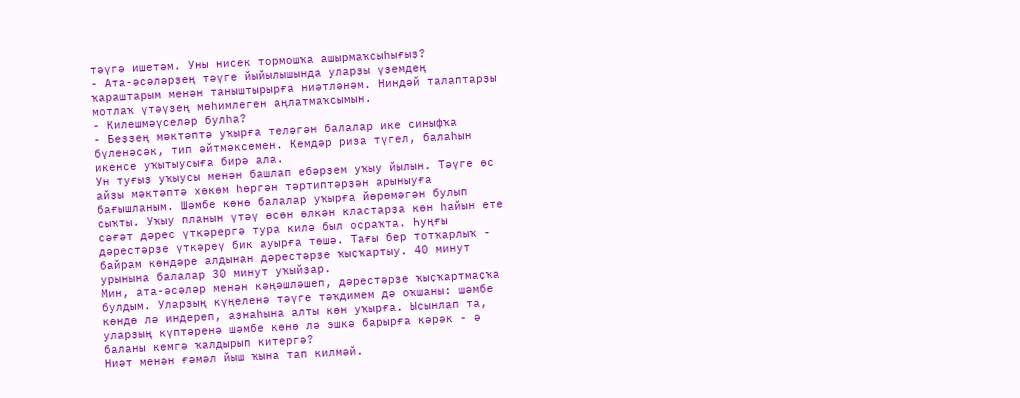тәүгә ишетәм. Уны нисек тормошҡа ашырмаҡсыһығыҙ?
- Ата-әсәләрҙең тәүге йыйылышында уларҙы үҙемдең ҡараштарым менән таныштырырға ниәтләнәм. Ниндәй талаптарҙы мотлаҡ үтәүҙең мөһимлеген аңлатмаҡсымын.
- Килешмәүселәр булһа?
- Беҙҙең мәктәптә уҡырға теләгән балалар ике синыфҡа бүленәсәк, тип әйтмәксемен. Кемдәр риза түгел, балаһын икенсе уҡытыусыға бирә ала.
Ун туғыҙ уҡыусы менән башлап ебәрҙем уҡыу йылын. Тәүге өс айҙы мәктәптә хөкөм һөргән тәртиптәрҙән арыныуға бағышланым. Шәмбе көнө балалар уҡырға йөрөмәгән булып сыҡты. Уҡыу планын үтәү өсөн өлкән кластарҙа көн һайын ете сәғәт дәрес үткәрергә тура килә был осраҡта. Һуңғы дәрестәрҙе үткәреү бик ауырға төшә. Тағы бер тотҡарлыҡ - байрам көндәре алдынан дәрестәрҙе ҡыҫҡартыу. 40 минут урынына балалар 30 минут уҡыйҙар.
Мин, ата-әсәләр менән кәңәшләшеп, дәрестәрҙе ҡыҫҡартмаҫҡа булдым. Уларҙың күңеленә тәүге тәҡдимем дә оҡшаны: шәмбе көндө лә индереп, аҙнаһына алты көн уҡырға. Ысынлап та, уларҙың күптәренә шәмбе көнө лә эшкә барырға кәрәк - ә баланы кемгә ҡалдырып китергә?
Ниәт менән ғәмәл йыш ҡына тап килмәй.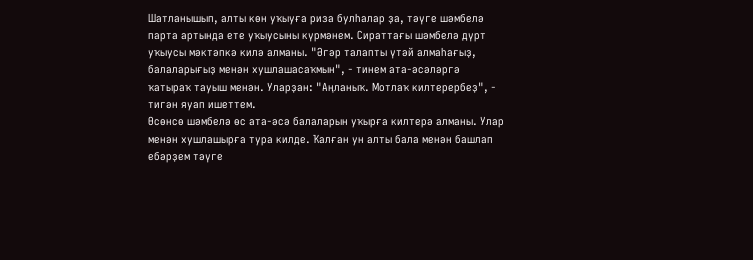Шатланышып, алты көн уҡыуға риза булһалар ҙа, тәүге шәмбелә парта артында ете уҡыусыны күрмәнем. Сираттағы шәмбелә дүрт уҡыусы мәктәпкә килә алманы. "Әгәр талапты үтәй алмаһағыҙ, балаларығыҙ менән хушлашасаҡмын", - тинем ата-әсәләргә ҡатыраҡ тауыш менән. Уларҙан: "Аңланыҡ. Мотлаҡ килтерербеҙ", - тигән яуап ишеттем.
Өсөнсө шәмбелә өс ата-әсә балаларын уҡырға килтерә алманы. Улар менән хушлашырға тура килде. Ҡалған ун алты бала менән башлап ебәрҙем тәүге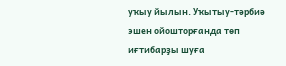уҡыу йылын. Уҡытыу-тәрбиә эшен ойошторғанда төп иғтибарҙы шуға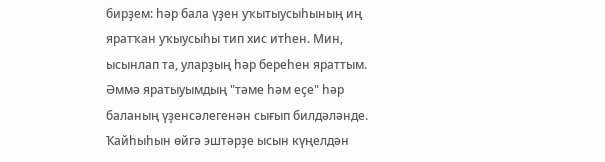бирҙем: һәр бала үҙен уҡытыусыһының иң яратҡан уҡыусыһы тип хис итһен. Мин, ысынлап та, уларҙың һәр береһен яраттым. Әммә яратыуымдың "тәме һәм еҫе" һәр баланың үҙенсәлегенән сығып билдәләнде. Ҡайһыһын өйгә эштәрҙе ысын күңелдән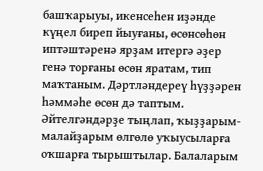башҡарыуы, икенсеһен иҙәнде күңел биреп йыуғаны, өсөнсөһөн иптәштәренә ярҙам итергә әҙер генә торғаны өсөн яратам, тип маҡтаным. Дәртләндереү һүҙҙәрен һәммәһе өсөн дә таптым. Әйтелгәндәрҙе тыңлап, ҡыҙҙарым-малайҙарым өлгөлө уҡыусыларға оҡшарға тырыштылар. Балаларым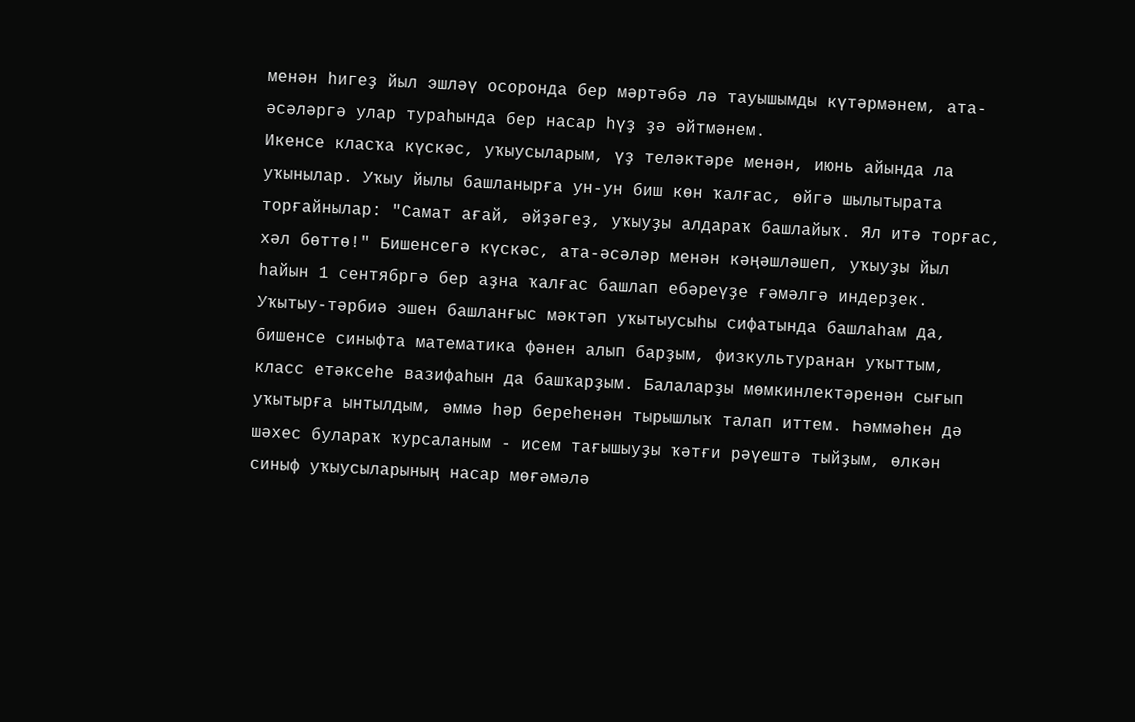менән һигеҙ йыл эшләү осоронда бер мәртәбә лә тауышымды күтәрмәнем, ата-әсәләргә улар тураһында бер насар һүҙ ҙә әйтмәнем.
Икенсе класҡа күскәс, уҡыусыларым, үҙ теләктәре менән, июнь айында ла уҡынылар. Уҡыу йылы башланырға ун-ун биш көн ҡалғас, өйгә шылытырата торғайнылар: "Самат ағай, әйҙәгеҙ, уҡыуҙы алдараҡ башлайыҡ. Ял итә торғас, хәл бөттө!" Бишенсегә күскәс, ата-әсәләр менән кәңәшләшеп, уҡыуҙы йыл һайын 1 сентябргә бер аҙна ҡалғас башлап ебәреүҙе ғәмәлгә индерҙек.
Уҡытыу-тәрбиә эшен башланғыс мәктәп уҡытыусыһы сифатында башлаһам да, бишенсе синыфта математика фәнен алып барҙым, физкультуранан уҡыттым, класс етәксеһе вазифаһын да башҡарҙым. Балаларҙы мөмкинлектәренән сығып уҡытырға ынтылдым, әммә һәр береһенән тырышлыҡ талап иттем. Һәммәһен дә шәхес булараҡ ҡурсаланым - исем тағышыуҙы ҡәтғи рәүештә тыйҙым, өлкән синыф уҡыусыларының насар мөғәмәлә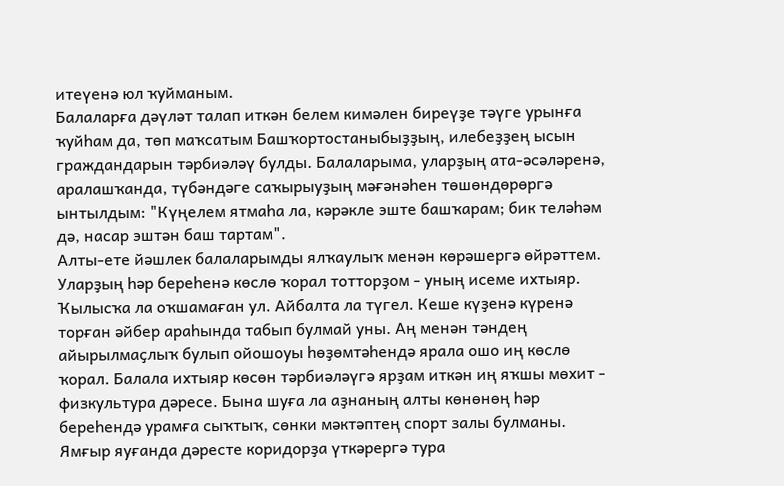итеүенә юл ҡуйманым.
Балаларға дәүләт талап иткән белем кимәлен биреүҙе тәүге урынға ҡуйһам да, төп маҡсатым Башҡортостаныбыҙҙың, илебеҙҙең ысын граждандарын тәрбиәләү булды. Балаларыма, уларҙың ата-әсәләренә, аралашҡанда, түбәндәге саҡырыуҙың мәғәнәһен төшөндөрөргә ынтылдым: "Күңелем ятмаһа ла, кәрәкле эште башҡарам; бик теләһәм дә, насар эштән баш тартам".
Алты-ете йәшлек балаларымды ялҡаулыҡ менән көрәшергә өйрәттем. Уларҙың һәр береһенә көслө ҡорал тотторҙом - уның исеме ихтыяр. Ҡылысҡа ла оҡшамаған ул. Айбалта ла түгел. Кеше күҙенә күренә торған әйбер араһында табып булмай уны. Аң менән тәндең айырылмаҫлыҡ булып ойошоуы һөҙөмтәһендә ярала ошо иң көслө ҡорал. Балала ихтыяр көсөн тәрбиәләүгә ярҙам иткән иң яҡшы мөхит - физкультура дәресе. Бына шуға ла аҙнаның алты көнөнөң һәр береһендә урамға сыҡтыҡ, сөнки мәктәптең спорт залы булманы. Ямғыр яуғанда дәресте коридорҙа үткәрергә тура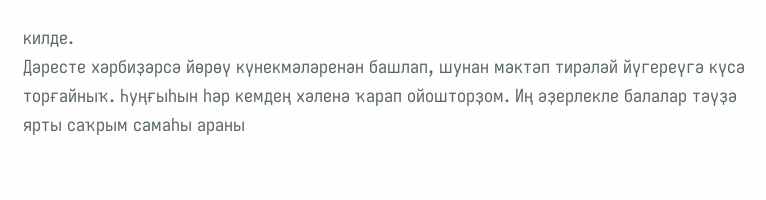килде.
Дәресте хәрбиҙәрсә йөрөү күнекмәләренән башлап, шунан мәктәп тирәләй йүгереүгә күсә торғайныҡ. Һуңғыһын һәр кемдең хәленә ҡарап ойошторҙом. Иң әҙерлекле балалар тәүҙә ярты саҡрым самаһы араны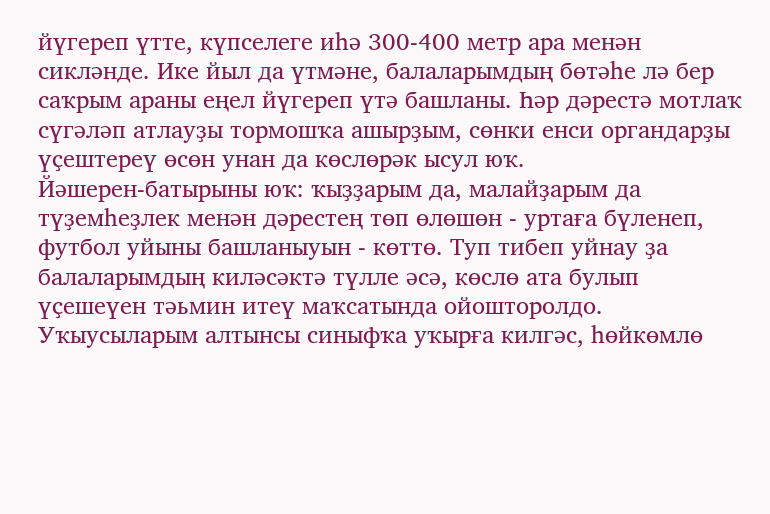йүгереп үтте, күпселеге иһә 300-400 метр ара менән сикләнде. Ике йыл да үтмәне, балаларымдың бөтәһе лә бер саҡрым араны еңел йүгереп үтә башланы. Һәр дәрестә мотлаҡ сүгәләп атлауҙы тормошҡа ашырҙым, сөнки енси органдарҙы үҫештереү өсөн унан да көслөрәк ысул юҡ.
Йәшерен-батырыны юҡ: ҡыҙҙарым да, малайҙарым да түҙемһеҙлек менән дәрестең төп өлөшөн - уртаға бүленеп, футбол уйыны башланыуын - көттө. Туп тибеп уйнау ҙа балаларымдың киләсәктә түлле әсә, көслө ата булып үҫешеүен тәьмин итеү маҡсатында ойошторолдо. Уҡыусыларым алтынсы синыфҡа уҡырға килгәс, һөйкөмлө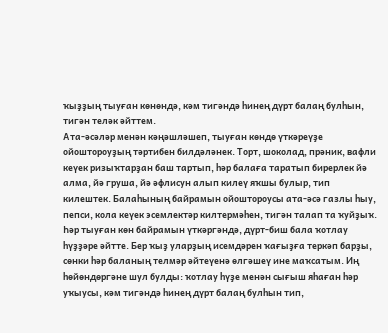ҡыҙҙың тыуған көнөндә, кәм тигәндә һинең дүрт балаң булһын, тигән теләк әйттем.
Ата-әсәләр менән кәңәшләшеп, тыуған көндө үткәреүҙе ойоштороуҙың тәртибен билдәләнек. Торт, шоколад, прәник, вафли кеүек ризыҡтарҙан баш тартып, һәр балаға таратып бирерлек йә алма, йә груша, йә әфлисун алып килеү яҡшы булыр, тип килештек. Балаһының байрамын ойоштороусы ата-әсә газлы һыу, пепси, кола кеүек эсемлектәр килтермәһен, тигән талап та ҡуйҙыҡ.
Һәр тыуған көн байрамын үткәргәндә, дүрт-биш бала ҡотлау һүҙҙәре әйтте. Бер ҡыҙ уларҙың исемдәрен ҡағыҙға теркәп барҙы, сөнки һәр баланың телмәр әйтеүенә өлгәшеү ине маҡсатым. Иң һөйөндөргәне шул булды: ҡотлау һүҙе менән сығыш яһаған һәр уҡыусы, кәм тигәндә һинең дүрт балаң булһын тип,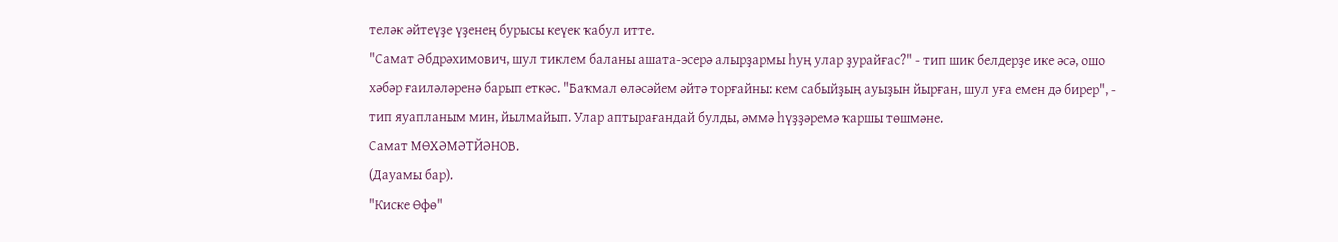теләк әйтеүҙе үҙенең бурысы кеүек ҡабул итте.
"Самат Әбдрәхимович, шул тиклем баланы ашата-эсерә алырҙармы һуң улар ҙурайғас?" - тип шик белдерҙе ике әсә, ошо хәбәр ғаиләләренә барып еткәс. "Баҡмал өләсәйем әйтә торғайны: кем сабыйҙың ауыҙын йырған, шул уға емен дә бирер", - тип яуапланым мин, йылмайып. Улар аптырағандай булды, әммә һүҙҙәремә ҡаршы төшмәне.
Самат МӨХӘМӘТЙӘНОВ.
(Дауамы бар).
"Киске Өфө"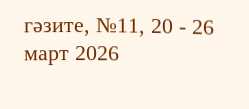гәзите, №11, 20 - 26 март 2026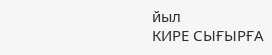йыл
КИРЕ СЫҒЫРҒА